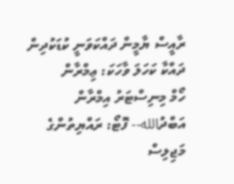ރާއީސް ޔާމީން ދައްކަވަނީ ކުޑަކުދިން ދައްކާ ކަހަލަ ވާހަކަ: ޢިމްރާން
ހޯމް މިނިސްޓަރު އިމްރާން އަބްދުالله-- ފޮޓޯ: ރައްޔިތުންގެ މަޖިލިސް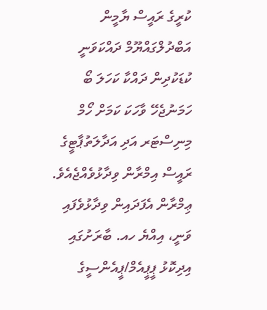ކުރީގެ ރައީސް ޔާމީން އަބްދުލްގައްޔޫމް ދައްކަވަނީ ކުޑަކުދިން ދައްކާ ކަހަލަ ބޯ ހަމަނުޖެހޭ ވާހަކަ ކަމަށް ހޯމް މިނިސްޓަރ އަދި އަދާލަތުޕާޓީގެ ރައީސް އިމްރާން ވިދާޅުވެއްޖެއެވެ.
ޢިމްރާން އެފަދައިން ވިދާޅުވެފައި ވަނީ، އިއްޔެ ހއ. ބާރަށުގައި އިދިކޮޅު ޕީޕީއެމް/ޕީއެންސީގެ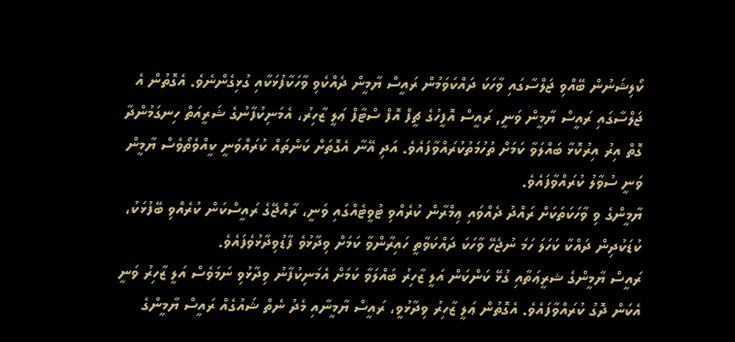ކޯލިޝަނުން ބޭއްވި ޖަލްސާގައި ވާހަކަ ދައްކަވަމުން ރައީސް ޔާމީން ދެއްކެވި ވާހަކާފުޅަކާއި ގުޅިގެންނެވެ. އެގޮތުން އެ ޖަލްސާގައި ރައީސް ޔާމީން ވަނީ, ރައީސް އޮފީހުގެ ޗީފް އޮފް ސްޓާފް ޢަލީ ޒާހިރު، އެމަނިކުފާނުގެ ޝަރީއަތް ހިނގަމުންދާ ގޮތް އިރު އިރުކޮޅާ ބައްލަވާ ކަމަށް ތުހުމަތުކުރައްވާފައެވެ. އަދި އޭނާ އެގޮތަށް ކަންތައް ކުރައްވަނީ ކީއްވެތޯވެސް ޔާމީން ވަނީ ސުވާލު ކުރައްވާފައެވެ.
ޔާމީންގެ ވި ވާހަކަތަކަށް ރައްދު ދެއްވައި ޢިމްރާން ކުރެއްވި ޓުވީޓެއްގައި ވަނީ، ރާއްޖޭގެ ރައީސްކަން ކުރެއްވި ބޭފުޅަކު، ކުޑަކުދިން ދައްކާ ކަހަލަ ހަމަ ނުޖެހޭ ވާހަކަ ދައްކަވާތީ ހައިރާންވާ ކަމަށް ވިދާޅުވެ ފާޑުވިދާޅުވެފައެވެ.
ރައީސް ޔާމީންގެ ޝރީޢަތާއި ގުޅޭ ކަންކަން އަލީ ޒާހިރު ބައްލަވާ ކަމަށް އެމަނިކުފާނު ވިދާޅުވި ނަމަވެސް އަލީ ޒާހިރު ވަނީ އެކަން ދޮގު ކުރައްވާފައެވެ. އެގޮތުން ޢަލީ ޒާހިރު ވިދާޅުވީ، ރައީސް ޔާމީނާއި މެދު ނެތް ޝައުގެއް ރައީސް ޔާމީންގެ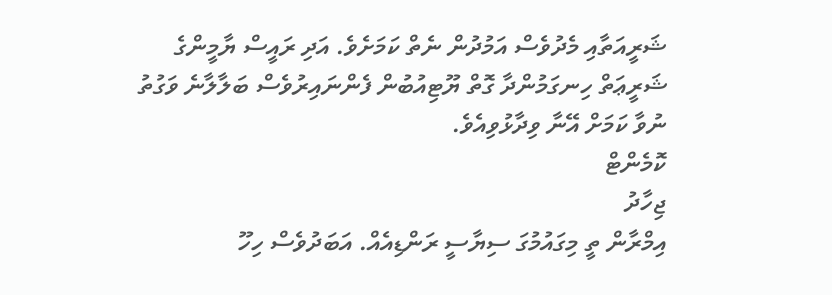ޝަރީއަތާއި މެދުވެސް އަމުދުން ނެތް ކަމަށެވެ. އަދި ރައީސް ޔާމީންގެ ޝަރީޢަތް ހިނގަމުންދާ ގޮތް ޔޫޓިއުބުން ފެންނައިރުވެސް ބަލާލާނެ ވަގުތު ނުވާ ކަމަށް އޭނާ ވިދާޅުވިއެވެ.
ކޮމެންޓް
ޖިހާދު
އިމްރާން ތީ މިގައުމުގަ ސިޔާސީ ރަންޑިއެއް. އަބަދުވެސް ހިހޫ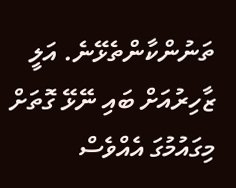ތަނުންކާންތެޅޭނެ. އަލީ ޒާހިރުއަށް ބައި ނޭޅޭ ގޮތަށް މިގައުމުގަ އެއްވެސް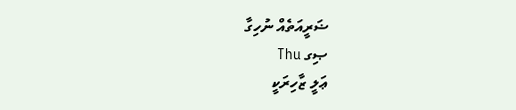ޟަރީއަތެއް ނުހިގާ
ޞިގ Thu
ޢަލީ ޒާހިރަކީ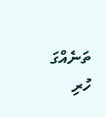ތަނެއްގަ ހުރި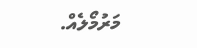މަރުމޯލެއް.